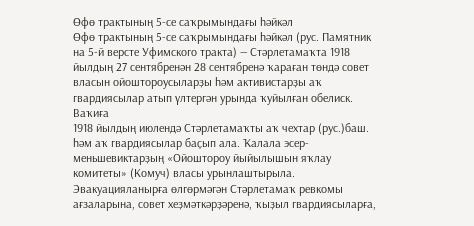Өфө трактының 5-се саҡрымындағы һәйкәл
Өфө трактының 5-се саҡрымындағы һәйкәл (рус. Памятник на 5-й версте Уфимского тракта) — Стәрлетамаҡта 1918 йылдың 27 сентябренән 28 сентябренә ҡараған төндә совет власын ойоштороусыларҙы һәм активистарҙы аҡ гвардиясылар атып үлтергән урында ҡуйылған обелиск.
Ваҡиға
1918 йылдың июлендә Стәрлетамаҡты аҡ чехтар (рус.)баш. һәм аҡ гвардиясылар баҫып ала. Ҡалала эсер-меньшевиктарҙың «Ойоштороу йыйылышын яҡлау комитеты» (Комуч) власы урынлаштырыла. Эвакуацияланырға өлгөрмәгән Стәрлетамаҡ ревкомы ағзаларына, совет хеҙмәткәрҙәренә, ҡыҙыл гвардиясыларға,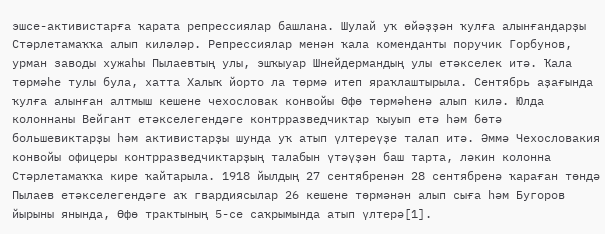эшсе-активистарға ҡарата репрессиялар башлана. Шулай уҡ өйәҙҙән ҡулға алынғандарҙы Стәрлетамаҡҡа алып киләләр. Репрессиялар менән ҡала коменданты поручик Горбунов, урман заводы хужаһы Пылаевтың улы, эшҡыуар Шнейдермандың улы етәкселек итә. Ҡала төрмәһе тулы була, хатта Халыҡ йорто ла төрмә итеп яраҡлаштырыла. Сентябрь аҙағында ҡулға алынған алтмыш кешене чехословак конвойы Өфө төрмәһенә алып килә. Юлда колоннаны Вейгант етәкселегендәге контрразведчиктар ҡыуып етә һәм бөтә большевиктарҙы һәм активистарҙы шунда уҡ атып үлтереүҙе талап итә. Әммә Чехословакия конвойы офицеры контрразведчиктарҙың талабын үтәүҙән баш тарта, ләкин колонна Стәрлетамаҡҡа кире ҡайтарыла. 1918 йылдың 27 сентябренән 28 сентябренә ҡараған төндә Пылаев етәкселегендәге аҡ гвардиясылар 26 кешене төрмәнән алып сыға һәм Бугоров йырыны янында, Өфө трактының 5-се саҡрымында атып үлтерә[1].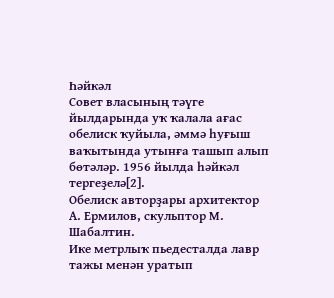Һәйкәл
Совет власының тәүге йылдарында уҡ ҡалала ағас обелиск ҡуйыла, әммә һуғыш ваҡытында утынға ташып алып бөтәләр. 1956 йылда һәйкәл тергеҙелә[2].
Обелиск авторҙары архитектор А. Ермилов, скульптор М. Шабалтин.
Ике метрлыҡ пьедесталда лавр тажы менән уратып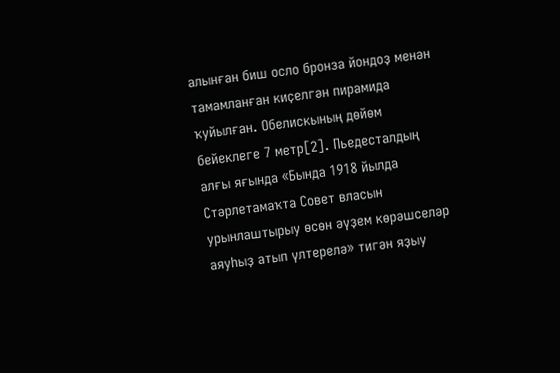алынған биш осло бронза йондоҙ менән тамамланған киҫелгән пирамида ҡуйылған. Обелискының дөйөм бейеклеге 7 метр[2]. Пьедесталдың алғы яғында «Бында 1918 йылда Стәрлетамаҡта Совет власын урынлаштырыу өсөн әүҙем көрәшселәр аяуһыҙ атып үлтерелә» тигән яҙыу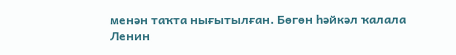менән таҡта нығытылған. Бөгөн һәйкәл ҡалала Ленин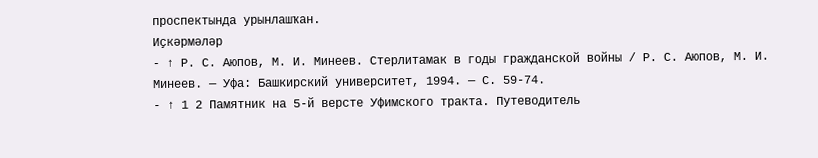проспектында урынлашҡан.
Иҫкәрмәләр
- ↑ Р. С. Аюпов, М. И. Минеев. Стерлитамак в годы гражданской войны / Р. С. Аюпов, М. И. Минеев. — Уфа: Башкирский университет, 1994. — С. 59-74.
- ↑ 1 2 Памятник на 5-й версте Уфимского тракта. Путеводитель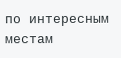по интересным местам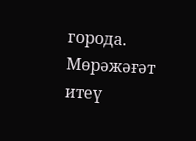города. Мөрәжәғәт итеү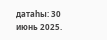датаһы: 30 июнь 2025.